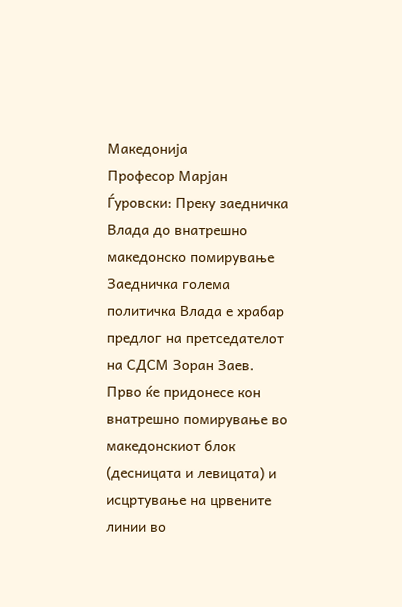Македонија
Професор Марјан Ѓуровски: Преку заедничка Влада до внатрешно македонско помирување
Заедничка голема политичка Влада е храбар предлог на претседателот на СДСМ Зоран Заев. Прво ќе придонесе кон внатрешно помирување во македонскиот блок (десницата и левицата) и исцртување на црвените линии во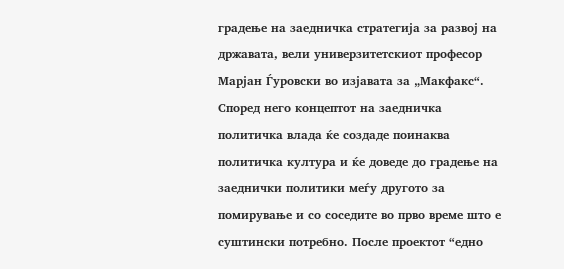градење на заедничка стратегија за развој на државата, вели универзитетскиот професор Марјан Ѓуровски во изјавата за „Макфакс“.
Според него концептот на заедничка политичка влада ќе создаде поинаква политичка култура и ќе доведе до градење на заеднички политики меѓу другото за помирување и со соседите во прво време што е суштински потребно. После проектот “едно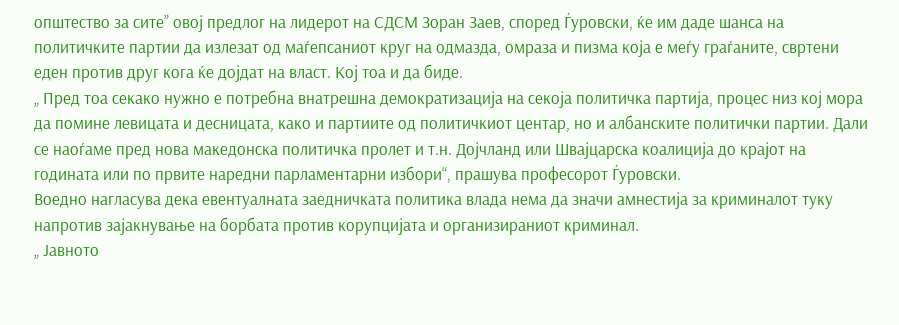општество за сите” овој предлог на лидерот на СДСМ Зоран Заев, според Ѓуровски, ќе им даде шанса на политичките партии да излезат од маѓепсаниот круг на одмазда, омраза и пизма која е меѓу граѓаните, свртени еден против друг кога ќе дојдат на власт. Кој тоа и да биде.
„ Пред тоа секако нужно е потребна внатрешна демократизација на секоја политичка партија, процес низ кој мора да помине левицата и десницата, како и партиите од политичкиот центар, но и албанските политички партии. Дали се наоѓаме пред нова македонска политичка пролет и т.н. Дојчланд или Швајцарска коалиција до крајот на годината или по првите наредни парламентарни избори“, прашува професорот Ѓуровски.
Воедно нагласува дека евентуалната заедничката политика влада нема да значи амнестија за криминалот туку напротив зајакнување на борбата против корупцијата и организираниот криминал.
„ Јавното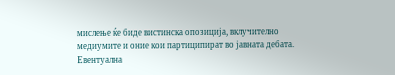мислење ќе биде вистинска опозиција, вклучително медиумите и оние кои партиципират во јавната дебата. Евентуална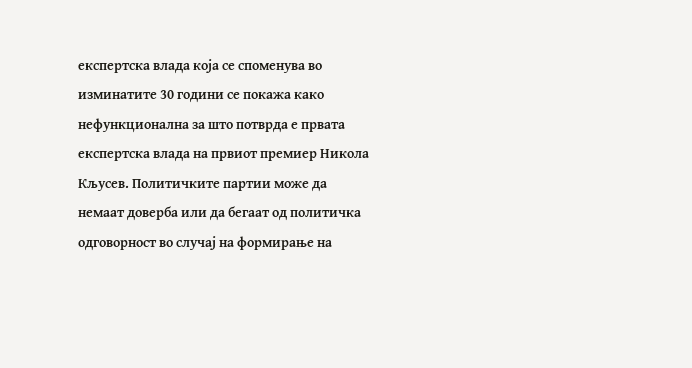експертска влада која се споменува во изминатите 30 години се покажа како нефункционална за што потврда е првата експертска влада на првиот премиер Никола Кљусев. Политичките партии може да немаат доверба или да бегаат од политичка одговорност во случај на формирање на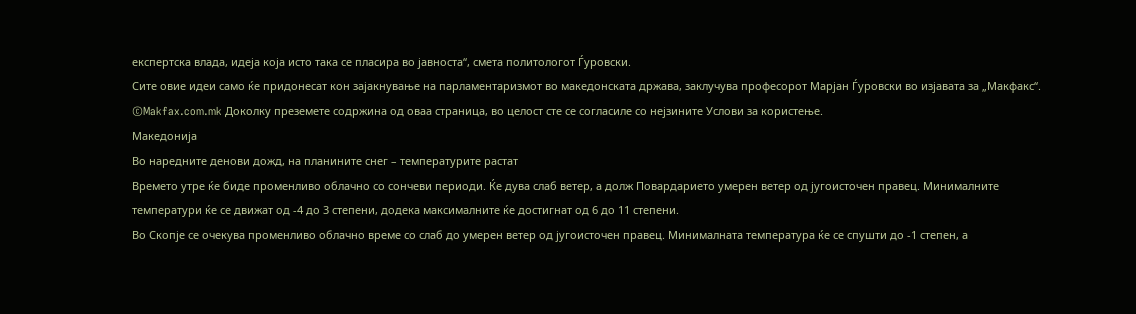експертска влада, идеја која исто така се пласира во јавноста“, смета политологот Ѓуровски.
Сите овие идеи само ќе придонесат кон зајакнување на парламентаризмот во македонската држава, заклучува професорот Марјан Ѓуровски во изјавата за „Макфакс“.
©Makfax.com.mk Доколку преземете содржина од оваа страница, во целост сте се согласиле со нејзините Услови за користење.
Македонија
Во наредните денови дожд, на планините снег – температурите растат
Времето утре ќе биде променливо облачно со сончеви периоди. Ќе дува слаб ветер, а долж Повардарието умерен ветер од југоисточен правец. Минималните температури ќе се движат од -4 до 3 степени, додека максималните ќе достигнат од 6 до 11 степени.
Во Скопје се очекува променливо облачно време со слаб до умерен ветер од југоисточен правец. Минималната температура ќе се спушти до -1 степен, а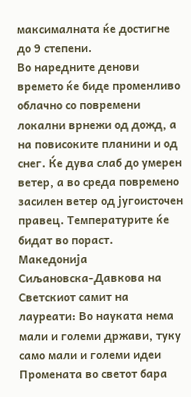максималната ќе достигне до 9 степени.
Во наредните денови времето ќе биде променливо облачно со повремени локални врнежи од дожд, а на повисоките планини и од снег. Ќе дува слаб до умерен ветер, а во среда повремено засилен ветер од југоисточен правец. Температурите ќе бидат во пораст.
Македонија
Сиљановска-Давкова на Светскиот самит на лауреати: Во науката нема мали и големи држави, туку само мали и големи идеи
Промената во светот бара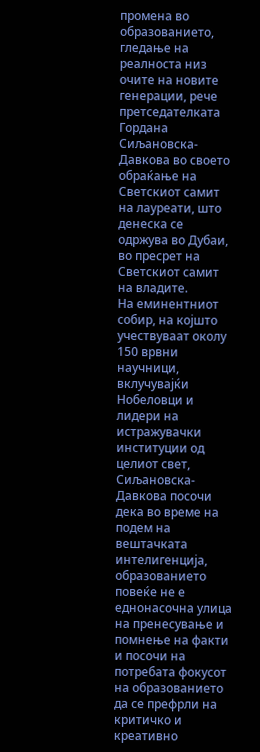промена во образованието, гледање на реалноста низ очите на новите генерации, рече претседателката Гордана Сиљановска-Давкова во своето обраќање на Светскиот самит на лауреати, што денеска се одржува во Дубаи, во пресрет на Светскиот самит на владите.
На еминентниот собир, на којшто учествуваат околу 150 врвни научници, вклучувајќи Нобеловци и лидери на истражувачки институции од целиот свет, Сиљановска-Давкова посочи дека во време на подем на вештачката интелигенција, образованието повеќе не е еднонасочна улица на пренесување и помнење на факти и посочи на потребата фокусот на образованието да се префрли на критичко и креативно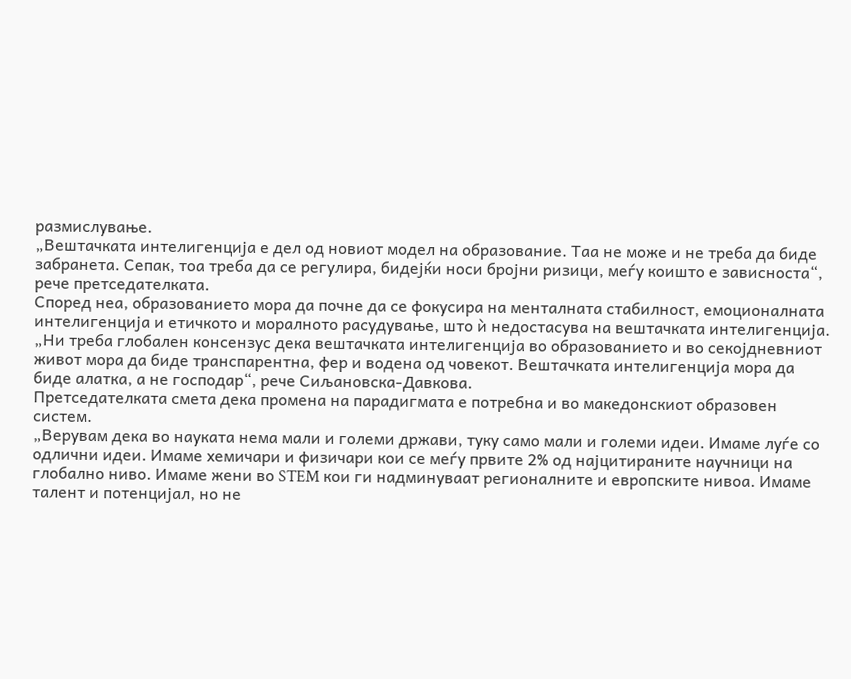размислување.
„Вештачката интелигенција е дел од новиот модел на образование. Таа не може и не треба да биде забранета. Сепак, тоа треба да се регулира, бидејќи носи бројни ризици, меѓу коишто е зависноста“, рече претседателката.
Според неа, образованието мора да почне да се фокусира на менталната стабилност, емоционалната интелигенција и етичкото и моралното расудување, што ѝ недостасува на вештачката интелигенција.
„Ни треба глобален консензус дека вештачката интелигенција во образованието и во секојдневниот живот мора да биде транспарентна, фер и водена од човекот. Вештачката интелигенција мора да биде алатка, а не господар“, рече Сиљановска-Давкова.
Претседателката смета дека промена на парадигмата е потребна и во македонскиот образовен систем.
„Верувам дека во науката нема мали и големи држави, туку само мали и големи идеи. Имаме луѓе со одлични идеи. Имаме хемичари и физичари кои се меѓу првите 2% од најцитираните научници на глобално ниво. Имаме жени во STEM кои ги надминуваат регионалните и европските нивоа. Имаме талент и потенцијал, но не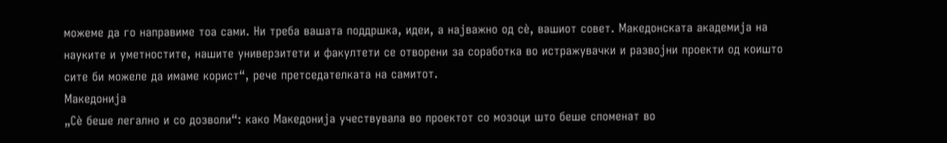можеме да го направиме тоа сами. Ни треба вашата поддршка, идеи, а најважно од сè, вашиот совет. Македонската академија на науките и уметностите, нашите универзитети и факултети се отворени за соработка во истражувачки и развојни проекти од коишто сите би можеле да имаме корист“, рече претседателката на самитот.
Македонија
„Сè беше легално и со дозволи“: како Македонија учествувала во проектот со мозоци што беше споменат во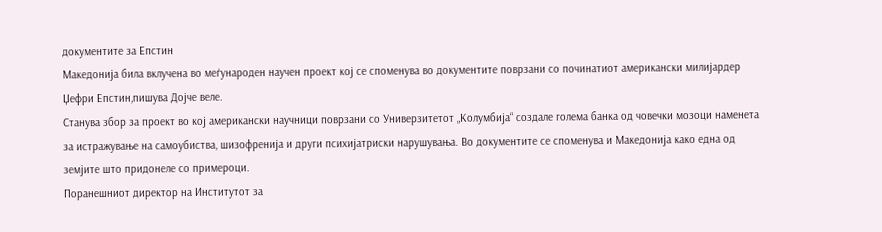документите за Епстин
Македонија била вклучена во меѓународен научен проект кој се споменува во документите поврзани со починатиот американски милијардер Џефри Епстин,пишува Дојче веле.
Станува збор за проект во кој американски научници поврзани со Универзитетот „Колумбија“ создале голема банка од човечки мозоци наменета за истражување на самоубиства, шизофренија и други психијатриски нарушувања. Во документите се споменува и Македонија како една од земјите што придонеле со примероци.
Поранешниот директор на Институтот за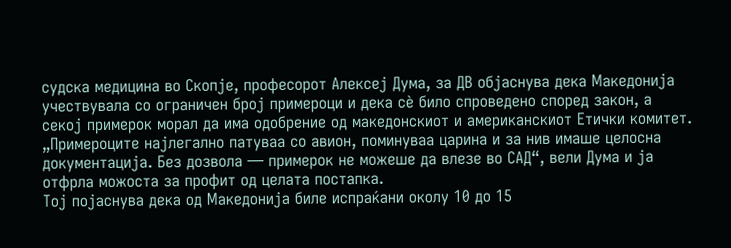судска медицина во Скопје, професорот Алексеј Дума, за ДВ објаснува дека Македонија учествувала со ограничен број примероци и дека сè било спроведено според закон, а секој примерок морал да има одобрение од македонскиот и американскиот Етички комитет.
„Примероците најлегално патуваа со авион, поминуваа царина и за нив имаше целосна документација. Без дозвола — примерок не можеше да влезе во САД“, вели Дума и ја отфрла можоста за профит од целата постапка.
Тој појаснува дека од Македонија биле испраќани околу 10 до 15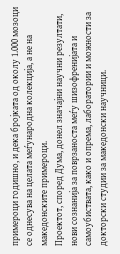примероци годишно, и дека бројката од околу 1.000 мозоци се однесува на целата меѓународна колекција, а не на македонските примероци.
Проектот, според Дума, донел значајни научни резултати, нови сознанија за поврзаноста меѓу шизофренијата и самоубиствата, како и опрема, лаборатории и можности за докторски студии за македонски научници.